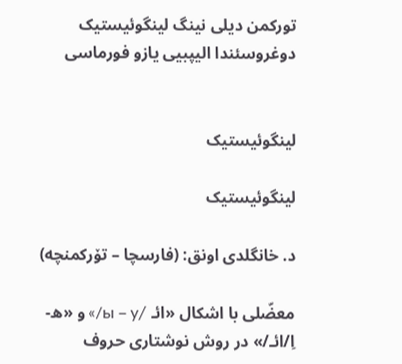تورکمن دیلی نینگ لینگوئیستیک دوغروسئندا الیپبیی یازو فورماسی


لینگوئیستیک

لینگوئیستیک

د. خانگلدی اونق: (فارسچا – توٚرکمنچه)

معضّلی با اشکال «ائـ /ы – y/» و «ه-اِ/ائـ/» در روش نوشتاری حروف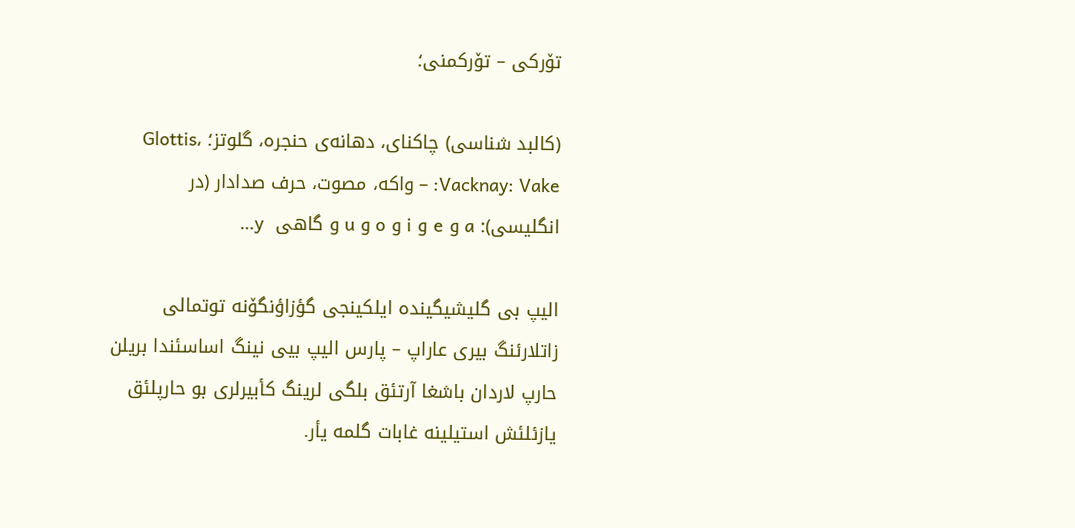توٚرکی – توٚرکمنی؛

(کالبد شناسی) چاکنای، دهانه‌ی حنجره، گلوتز؛ Glottis، Vacknay: Vake: – واکه، مصوت، حرف صدادار (در انگلیسی): a و e و i و o و u و گاهی  y…

الیپ بی گلیشیگینده ایلکینجی گؤزاؤنگوٚنه توتمالی زاتلارئنگ بیری عاراپ – پارس الیپ بیی نینگ اساسئندا بریلن حارپ لاردان باشغا آرتئق بلگی لرینگ کأبیرلری بو حارپلئق یازئلئش استیلینه غابات گلمه یأر.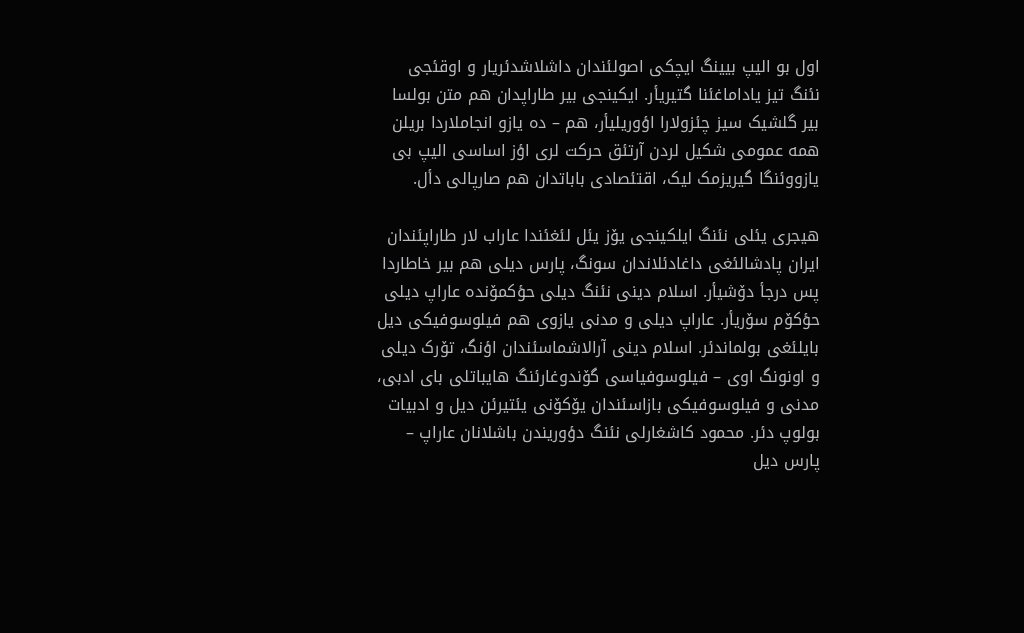اول بو الیپ بیینگ ایچکی اصولئندان داشلاشدئریار و اوقئجی نئنگ تیز یاداماغئنا گتیریأر. ایکینجی بیر طاراپدان هم متن بولسا بیر گلشیک سیز چئزولارا اؤوریلیأر، هم – ده یازو انجاملاردا بریلن همه عمومی شکیل لردن آرتئق حرکت لری اؤز اساسی الیپ بی یازووئنگا گیریزمک لیک، اقتئصادی باباتدان هم صارپالی دأل.

هیجری یئلی نئنگ ایلکینجی یوٚز یئل لئغئندا عاراب لار طاراپئندان ایران پادشالئغی داغادئلاندان سونگ، پارس دیلی هم بیر خاطاردا پس درجأ دوٚشیأر. اسلام دینی نئنگ دیلی حؤکموٚنده عاراپ دیلی حؤکوٚم سوٚریأر. عاراپ دیلی و مدنی یازوی هم فیلوسوفیکی دیل بایلئغی بولماندئر. اسلام دینی آرالاشماسئندان اؤنگ، توٚرک دیلی و اونونگ اوی – فیلوسوفیاسی گوٚندوغارئنگ هایباتلی بای ادبی، مدنی و فیلوسوفیکی بازاسئندان یوٚکوٚنی یئتیرئن دیل و ادبیات بولوپ دئر. محمود کاشغارلی نئنگ دؤوریندن باشلانان عاراپ – پارس دیل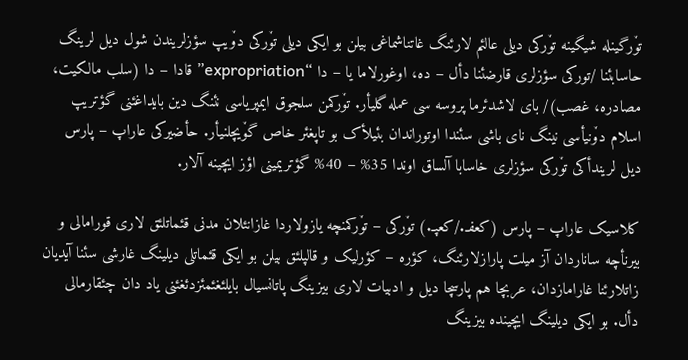توٚرگینله شیگینه توٚرکی دیلی عالئم لارئنگ غاتناشماغی بیلن بو ایکی دیلی توٚرکی دوٚیپ سؤزلریندن شول دیل لرینگ حاسابئنا /تورکی سؤزلری قارضئنا دأل – ده، اوغورلاما یا – دا “expropriation” قادا – دا (سلب مالکیت، مصادره، غصب)/ بای لاشدئرما پروسه سی عمله گلیأر. توٚرکمن سلجوق ایمپریاسی نئنگ دین بایداغئنی گؤتریپ اسلام دوٚنیأسی نینگ نای باشی سئندا اوتوراندان بئیلأک بو تاپغئر خاص گوٚیچلنیأر. حأضیرکی عاراپ – پارس دیل لریندأکی توٚرکی سؤزلری خاسابا آلساق اوندا 35% – 40% گؤتریمینی اؤز ایچینه آلار.

کلاسیک عاراپ – پارس (کعفـ./کعپـ.) توٚرکی – توٚرکمنچه یازولاردا غازانئلان مدنی قئماتلئق لاری قورامالی و بیرنأچه ساناردان آز میلت پارازلارئنگ، کؤره – کؤرلیک و قالپلئق بیلن بو ایکی قئماتلی دیلینگ غارشی سئنا آیدیان زاتلارئنا غارامازدان، عربچا هم پارسچا دیل و ادبیات لاری بیزینگ پاتانسیال بایلئغئمئزدئغئنی یاد دان چئقارمالی دأل. بو ایکی دیلینگ ایچینده بیزینگ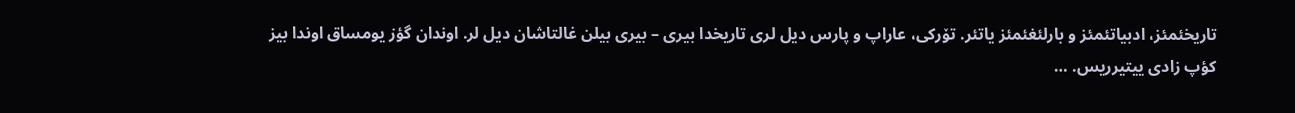تاریخئمئز، ادبیاتئمئز و بارلئغئمئز یاتئر. توٚرکی، عاراپ و پارس دیل لری تاریخدا بیری – بیری بیلن غالتاشان دیل لر. اوندان گؤز یومساق اوندا بیز کؤپ زادی ییتیرریس. …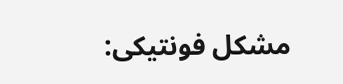مشکل فونتیکی: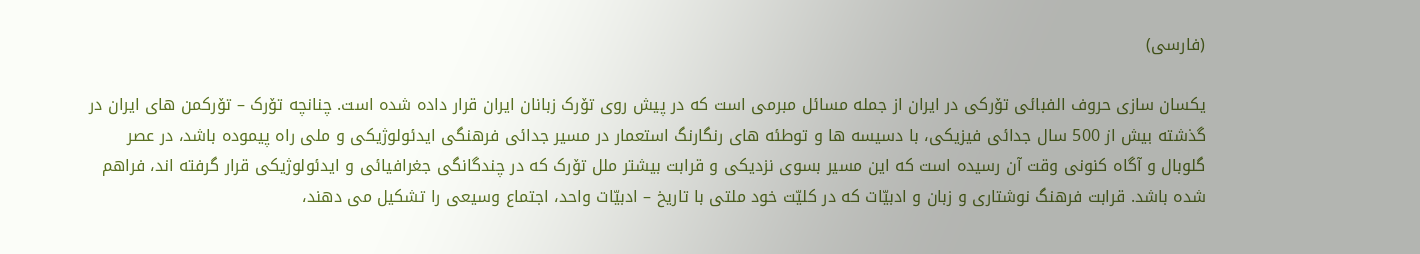(فارسی)

یکسان سازی حروف الفبائی توٚرکی در ایران از جمله مسائل مبرمی است که در پیش روی توٚرک زبانان ایران قرار داده شده است. چنانچه توٚرک – توٚرکمن های ایران در گذشته بیش از 500 سال جدائی فیزیکی، با دسیسه ها و توطئه های رنگارنگ استعمار در مسیر جدائی فرهنگی ایدئولوژیکی و ملی راه پیموده باشد، در عصر گلوبال و آگاه کنونی وقت آن رسیده است که این مسیر بسوی نزدیکی و قرابت بیشتر ملل توٚرک که در چندگانگی جغرافیائی و ایدئولوژیکی قرار گرفته اند، فراهم شده باشد. قرابت فرهنگ نوشتاری و زبان و ادبیّات که در کلیّت خود ملتی با تاریخ – ادبیّات واحد، اجتماع وسیعی را تشکیل می دهند،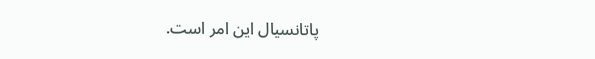پاتانسیال این امر است.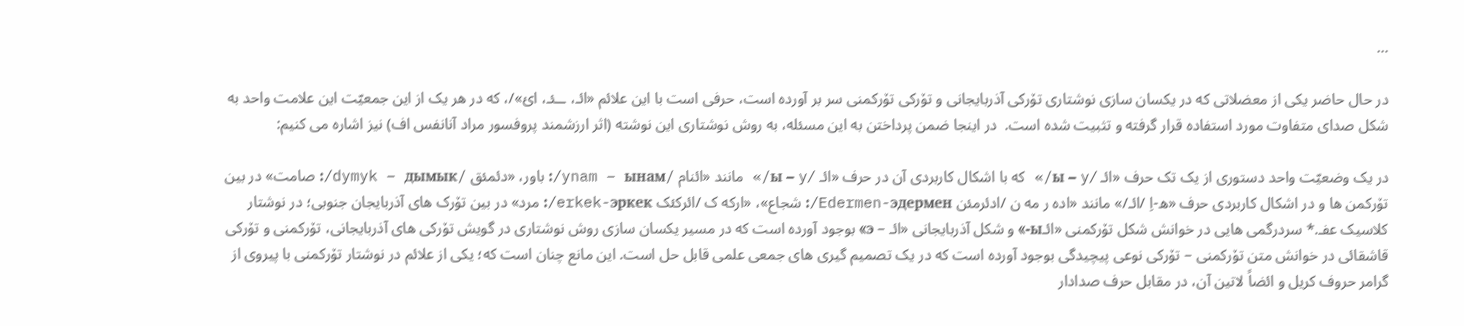…

در حال حاضر یکی از معضلاتی که در یکسان سازی نوشتاری توٚرکی آذربایجانی و توٚرکی توٚرکمنی سر بر آورده است، حرفی است با این علائم «ائـ، ــئـ، ائ»/، که در هر یک از این جمعیّت این علامت واحد به شکل صدای متفاوت مورد استفاده قرار گرفته و تثبیت شده است.  در اینجا ضمن پرداختن به این مسئله، به روش نوشتاری این نوشته (اثر ارزشمند پروفسور مراد آنانفس اف) نیز اشاره می کنیم:

در یک وضعیّت واحد دستوری از یک تک حرف «ائـ /ы – y/» که با اشکال کاربردی آن در حرف «ائـ /ы – y/» مانند «ائنام /ynam – ынам/: باور، «دئمئق /dymyk – дымык/: صامت» در بین توٚرکمن ها و در اشکال کاربردی حرف «ه-اِ /ائـ/» مانند «اده ر مه ن /ادئرمئن Edermen-эдермен/: شجاع»، «ارکه ک /ائرکئک erkek-эркек/: مرد» در بین توٚرک های آذربایجان جنوبی؛ در نوشتار کلاسیک عفـ.* سردرگمی هایی در خوانش شکل توٚرکمنی «ائـы-» و شکل آذربایجانی «ائـ – э» بوجود آورده است که در مسیر یکسان سازی روش نوشتاری در گویش توٚرکی های آذربایجانی، توٚرکمنی و توٚرکی قاشقائی در خوانش متن توٚرکمنی – توٚرکی نوعی پیچیدگی بوجود آورده است که در یک تصمیم گیری های جمعی علمی قابل حل است. این مانع چنان است که؛ یکی از علائم در نوشتار توٚرکمنی با پیروی از گرامر حروف کریل و ائضاً لاتین آن، در مقابل حرف صدادار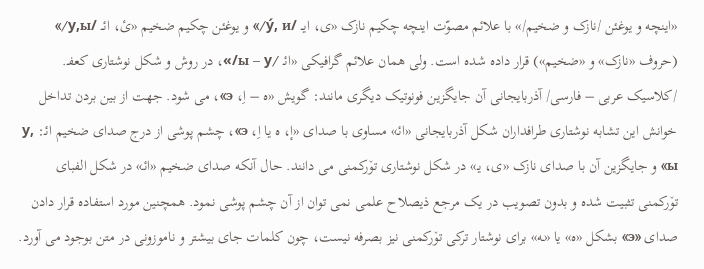«اینچه و یوغئن /نازک و ضخیم/» با علائم مصوّت اینچه چکیم نازک «ی، ایــ /ý, и/» و یوغئن چکیم ضخیم «ئ، ائــ /y,ы/» (حروف «نازک» و «ضخیم») قرار داده شده است. ولی همان علائم گرافیکی «ائـ /ы – y/»، در روش و شکل نوشتاری کعفـ. /کلاسیک عربی – فارسی/ آذربایجانی آن جایگزین فونوتیک دیگری مانند: گویش «ه – اِ، э»، می شود. جهت از بین بردن تداخل خوانش این تشابه نوشتاری طرافداران شکل آذربایجانی «ائـ» مساوی با صدای «إ، ه یا اِ، э»، چشم پوشی از درج صدای ضخیم ائـ: y, ы» و جایگزین آن با صدای نازک «ی، یـ» در شکل نوشتاری توٚرکمنی می دانند. حال آنکه صدای ضخیم «ائـ» در شکل الفبای توٚرکمنی تثبیت شده و بدون تصویب در یک مرجع ذیصلاح علمی نمی توان از آن چشم پوشی نمود. همچنین مورد استفاده قرار دادن صدای «э» بشکل «ه» یا «ـه» برای نوشتار ترکی توٚرکمنی نیز بصرفه نیست، چون کلمات جای بیشتر و ناموزونی در متن بوجود می آورد.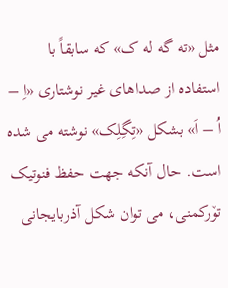مثل «ته گه له ک» که سابقاً با استفاده از صداهای غیر نوشتاری «اِ – اُ – اَ» بشکل «تِگِلِک» نوشته می شده است. حال آنکه جهت حفظ فنوتیک توٚرکمنی، می توان شکل آذربایجانی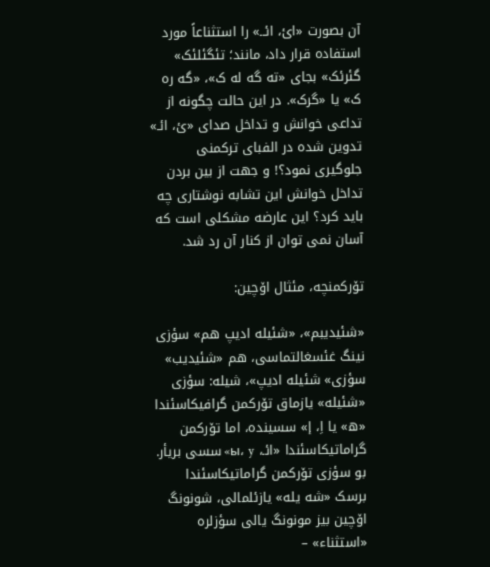آن بصورت «ائ، ائــ» را استثناعاً مورد استفاده قرار داد، مانند؛ تئگئلئک» گئرئک» بجای «ته گه له ک»، «گه ره ک» یا «گرک». در این حالت چگونه از تداعی خوانش و تداخل صدای «ئ، ائـ» تدوین شده در الفبای ترکمنی جلوگیری نمود؟! و جهت از بین بردن تداخل خوانش این تشابه نوشتاری چه باید کرد؟ این عارضه مشکلی است که آسان نمی توان از کنار آن رد شد.

توٚرکمنچه، مئثال اوٚچین:

«شئیدیبم»، «شئیله ادیپ هم» سؤزی نینگ غئسغالتماسی، هم «شئیدیب» سؤزی» شئیله ادیپ»، شیله: سؤزی «شئیله» یازماق توٚرکمن گرافیکاسئندا «ه» یا اِ، إ» سسینده، اما توٚرکمن گراماتیکاسئندا «ائـ، ы، y» سسی بریأر. بو سؤزی توٚرکمن گراماتیکاسئندا برسک «شه یله» یازئلمالی، شونونگ اوٚچین بیز مونونگ یالی سؤزلره «استثناء» –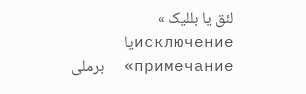لئق یا بللیک » исключениеیا примечание»  برملی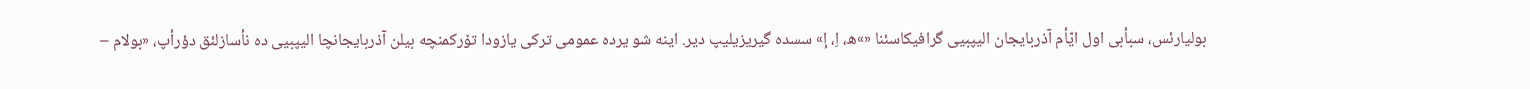بولیارئس، سبأبی اول ایّأم آذربایجان الیپبیی گرافیکاسئنا «»ه، اِ، إ» سسده گیریزیلیپ دیر. اینه شو یرده عمومی ترکی یازودا توٚرکمنچه بیلن آذربایجانچا الیپبیی ده نأسازلئق دؤرأپ، «بولام –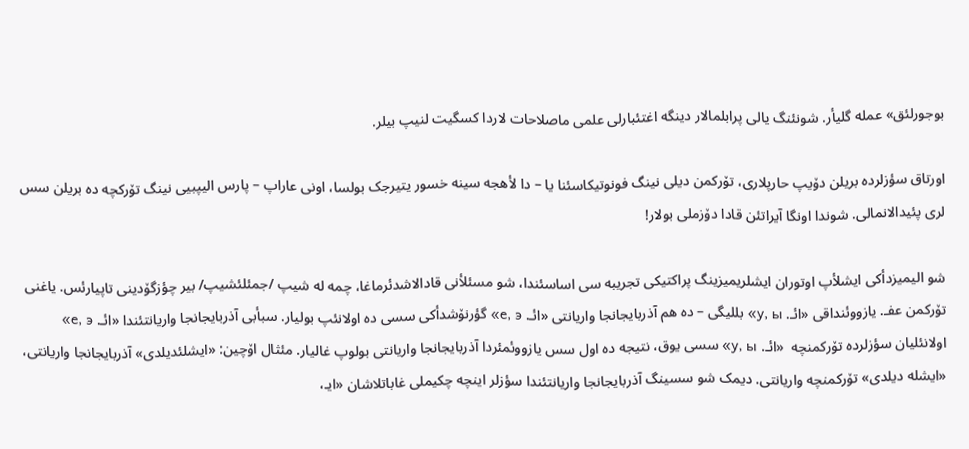بوجورلئق» عمله گلیأر. شونئنگ یالی پرابلمالار دینگه اغتئبارلی علمی ماصلاحات لاردا کسگیت لنیپ بیلر.

اورتاق سؤزلرده بریلن دوٚیپ حارپلاری، توٚرکمن دیلی نینگ فونوتیکاسئنا یا – دا لأهجه سینه خسور یتیرجک بولسا، اونی عاراپ – پارس الیپبیی نینگ توٚرکچه ده بریلن سس لری پئیدالانمالی. شوندا اونگا آیراتئن قادا دوٚزملی بولار!

شو الیمیزدأکی ایشلأپ اوتوران ایشلریمیزینگ پراکتیکی تجریبه سی اساسئندا، شو مسئلأنی قادالاشدئرماغا، چمه له شیپ /جمئلئشیپ/ بیر چؤزگوٚدینی تاپیارئس. یاغنی توٚرکمن عفـ. یازووئنداقی «ائـ. y, ы» بللیگی – ده هم آذربایجانجا واریانتی «ائـ. e, э» گؤرنوٚشدأکی سسی ده اولانئپ بولیار. سبأبی آذربایجانجا واریانتئندا «ائـ. e, э» اولانئلیان سؤزلرده توٚرکمنچه  «ائـ. y, ы» سسی یوق، نتیجه ده اول سس یازووئمئردا آذربایجانجا واریانتی بولوپ غالیار. مئثال اوٚچین: «ایشلئدیلدی» آذربایجانجا واریانتی، «ایشله دیلدی» توٚرکمنچه واریانتی. دیمک شو سسینگ آذربایجانجا واریانتئندا سؤزلر اینچه چکیملی غاباتلاشان «ایـ،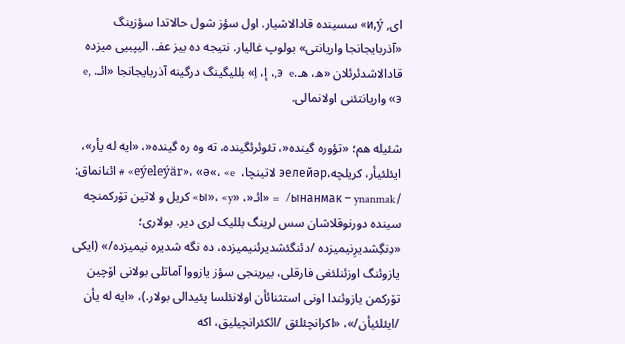ای, и,ý» سسینده قادالاشیار. اول سؤز شول حالاتدا سؤزینگ «آذربایجانجا واریانتی» بولوپ غالیار. نتیجه ده بیز عفـ. الیپبیی میزده قادالاشدئرئلان «ه، هـ.э  e,، إ، اِ» بللیگینگ درگینه آذربایجانجا «ائـ. e, э» واریانتئنی اولانمالی.

شئیله هم؛ «تؤوره گینده«، تئوئرئگینده، ته وه ره گینده«، «ایه له یأر»، ایئلئیأر، کریلچه،эелейәр لاتینچا،  eýeleýär»، «ә«، «e» # ائنانماق: /ынанмак – ynanmak/  = «ائـ«، «ы»، «y» کریل و لاتین توٚرکمنچه سینده دورنوقلاشان سس لرینگ بللیک لری دیر. بولاری؛ «دِنگِشدیرِنیمیزده /دئنگئشدیرئنیمیزده، ده نگه شدیره نیمیزده/» (ایکی یازوئنگ اوزئنلئغی فارقلی، بیرینجی سؤز یازووا آماتلی بولانی اوٚچین توٚرکمن یازوئندا اونی استثنائأن اولانئلسا پئیدالی بولار.)، «ایه له یأن /ایئلئیأن/»، «اکرانچئلئق /ائکئرانچیلیق، اکه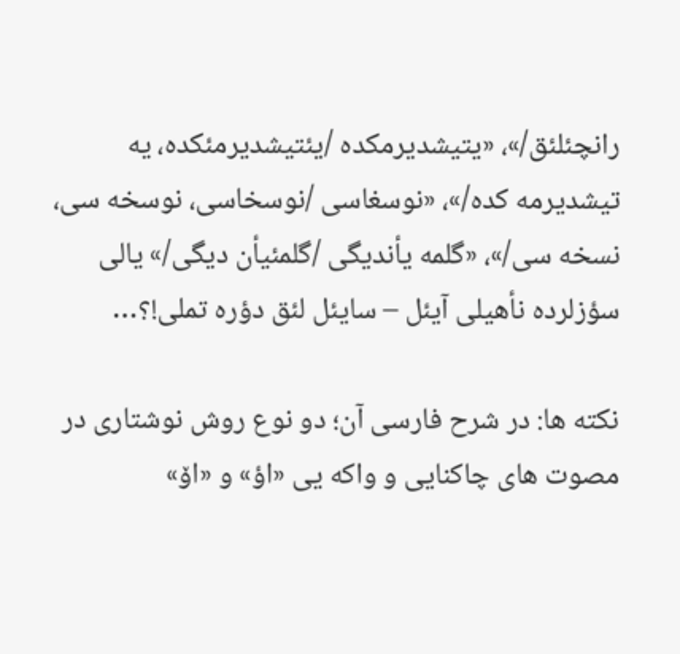رانچئلئق/»، «یتیشدیرمکده /یئتیشدیرمئکده، یه تیشدیرمه کده/»، «نوسغاسی /نوسخاسی، نوسخه سی، نسخه سی/»، «گلمه یأندیگی /گلمئیأن دیگی/» یالی سؤزلرده نأهیلی آیئل – سایئل لئق دؤره تملی!؟…

نکته ها: در شرح فارسی آن؛ دو نوع روش نوشتاری در مصوت های چاکنایی و واکه یی «اؤ» و «اوٚ»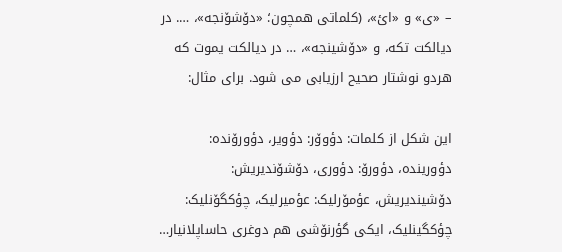– «ی» و «ائ»، (کلماتی همچون؛ «دوٚشوٚنجه»، …. در دیالکت تکه، و «دوٚشینجه»، … در دیالکت یموت که هردو نوشتار صحیح ارزیابی می شود. برای مثال:

این شکل از کلمات: دؤووٚر: دؤویر، دؤوروٚنده: دؤورینده، دؤوروٚ: دؤوری، دوٚشوٚندیریش: دوٚشیندیریش، عؤموٚرلیک: عؤمیرلیک، چؤکگوٚنلیک: چؤکگینلیک، ایکی گؤرنوٚشی هم دوغری حاساپلانیار…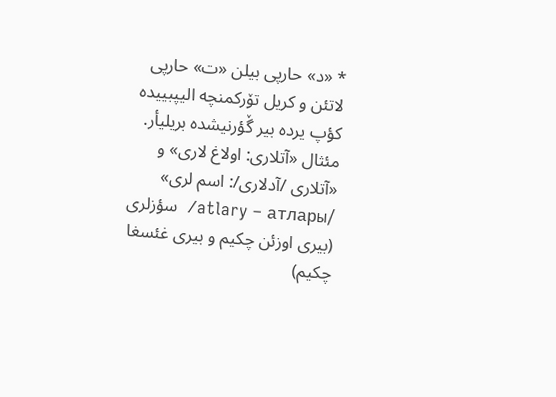* «د» حارپی بیلن «ت» حارپی لاتئن و کریل توٚرکمنچه الیپبییده کؤپ یرده بیر گٚؤرنیشده بریلیأر. مئثال «آتلاری: اولاغ لاری» و «آتلاری /آدلاری/: اسم لری» /atlary – атлары/ سؤزلری (بیری اوزئن چکیم و بیری غئسغا چکیم)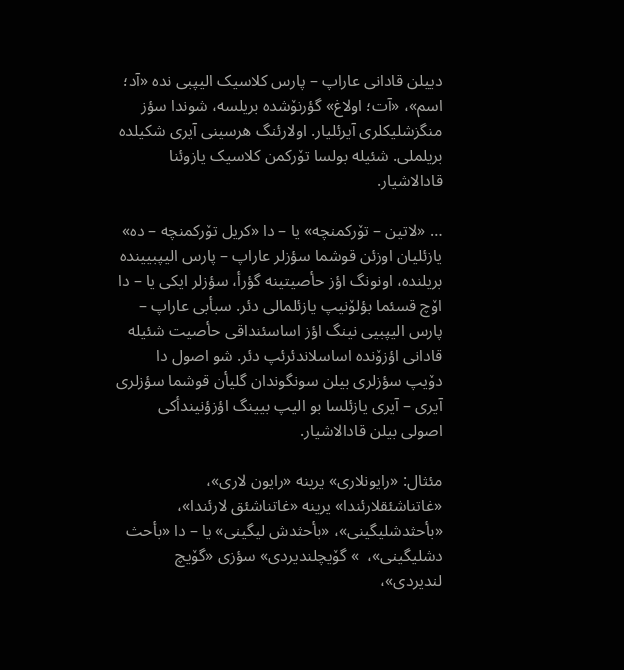دییلن قادانی عاراپ – پارس کلاسیک الیپبی نده «آد؛ اسم»، «آت؛ اولاغ» گؤرنوٚشده بریلسه، شوندا سؤز منگزشلیکلری آیرئلیار. اولارئنگ هرسینی آیری شکیلده بریلملی. شئیله بولسا توٚرکمن کلاسیک یازوئنا قادالاشیار.

… «لاتین – توٚرکمنچه» یا – دا «کریل توٚرکمنچه – ده» یازئلیان اوزئن قوشما سؤزلر عاراپ – پارس الیپبیینده بریلنده، اونونگ اؤز حأصیتینه گؤرأ، سؤزلر ایکی یا – دا اوٚچ قسئما بؤلوٚنیپ یازئلمالی دئر. سبأبی عاراپ – پارس الیپبیی نینگ اؤز اساسئنداقی حأصیت شئیله قادانی اؤزوٚنده اساسلاندئرئپ دئر. شو اصول دا دوٚیپ سؤزلری بیلن سونگوندان گلیأن قوشما سؤزلری آیری – آیری یازئلسا بو الیپ بیینگ اؤزؤنیندأکی اصولی بیلن قادالاشیار.

مئثال: «رایونلاری» یرینه «رایون لاری»، «غاتناشئقلارئندا» یرینه «غاتناشئق لارئندا»، «بأحثدشلیگینی»، «بأحثدش لیگینی» یا – دا «بأحث دشلیگینی»،  » گوٚیچلندیردی» سؤزی «گوٚیچ لندیردی»،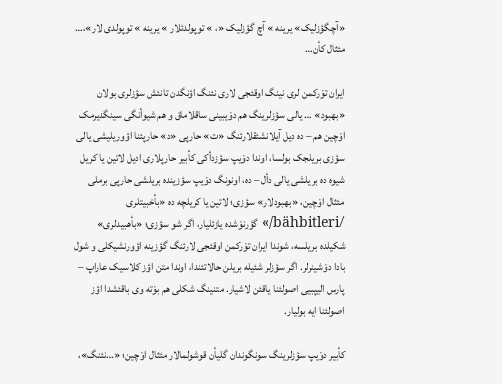«آچگؤزلیک» یرینه » آچ گؤزلیک «، » توپولدئلار » یرینه » توپولدی لار»،… مئثال کأن…

ایران توٚرکمن لری نینگ اوقئجی لاری نئنگ اؤنگدن تانئش سؤزلری بولان «بهبود» … یالی سؤزلرینگ هم دوٚیبینی ساقلاماق و هم شیوأنگی سینگدیرمک اوٚچین هم – ده دیل آیلانشئقلارئنگ «ت» حارپی «د» حارپئنا اؤوریلیشی یالی سؤزی بریلجک بولسا، اوندا دوٚیپ سؤزدأکی کأبیر حارپلاری ادیل لاتین یا کریل شیوه ده بریلشی یالی دأل – ده، اونونگ دوٚیپ سؤزینده بریلشی حارپی برملی مئثال اوٚچین، «بهبودلار» سؤزی؛ لاتین یا کریلچه ده «بأخبیتلری /bähbitleri/» گؤرنوٚشده یازئلیار، اگر شو سؤزی؛ «بأهبیدلری» شکیلده بریلسه، شوندا ایران توٚرکمن اوقئجی لارئنگ گؤزینه اؤورنشیکلی و شول بادا دوٚشینرلر. اگر سؤزلر شئیله بریلن حالاتئندا، اوندا متن اؤز کلاسیک عاراپ – پارس الیپبیی اصولئنا یاقئن لاشیار. متنینگ شکلی هم بوٚته وی باقئشدا اؤز اصولئنا ایه بولیار.

کأبیر دوٚیپ سؤزلرینگ سونگوندان گلیأن قوشولمالار مئثال اوٚچین؛ «…نئنگ»،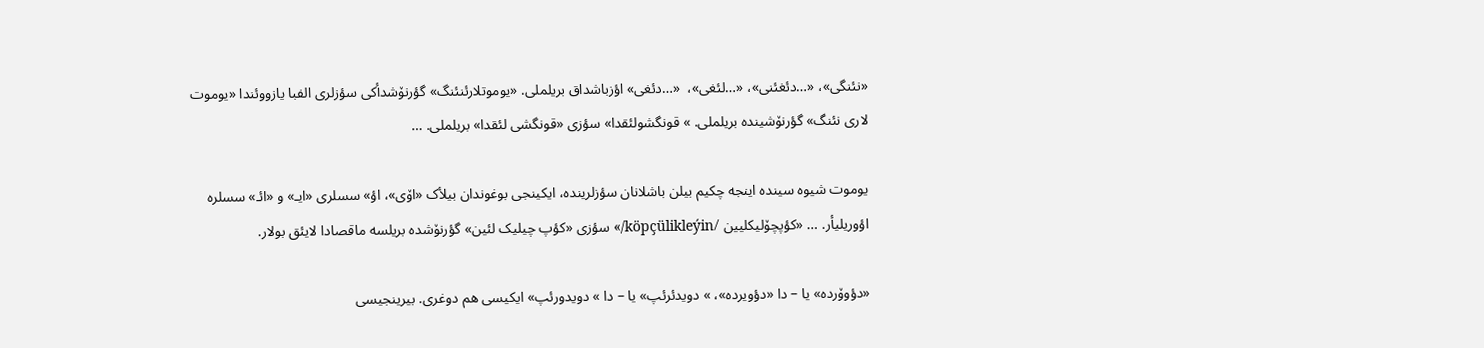«نئنگی»، «…دئغئنی»، «…لئغی»،  «…دئغی» اؤزباشداق بریلملی. «یوموتلارئنئنگ» گؤرنوٚشدأکی سؤزلری الفبا یازووئندا «یوموت لاری نئنگ» گؤرنوٚشینده بریلملی. » قونگشولئقدا» سؤزی «قونگشی لئقدا» بریلملی. …

یوموت شیوه سینده اینجه چکیم بیلن باشلانان سؤزلرینده، ایکینجی بوغوندان بیلأک «اوٚی»، اؤ» سسلری «ایـ» و «ائـ» سسلره اؤوریلیأر. … «کؤپچوٚلیکلیین /köpçülikleýin/» سؤزی «کؤپ چیلیک لئین» گؤرنوٚشده بریلسه ماقصادا لایئق بولار.

«دؤووٚرده» یا – دا «دؤویرده»، » دویدئرئپ» یا – دا » دویدورئپ» ایکیسی هم دوغری. بیرینجیسی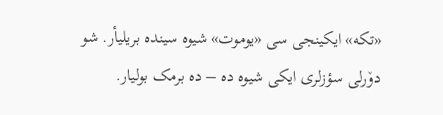«تکه» ایکینجی سی «یوموت» شیوه سینده بریلیأر. شو دوٚرلی سؤزلری ایکی شیوه ده – ده برمک بولیار.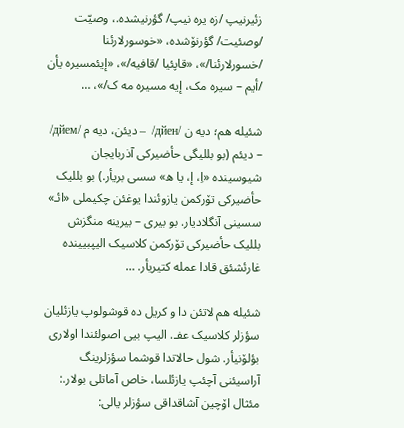زئیرنیپ /زه یره نیپ/ گؤرنیشده.، وصیّت /وصئیت/ گؤرنوٚشده، «خوسورلارئنا /خسورلارئنا/»، «قاپئیا /قافیه/»، «إیئمسیره یأن /أیم – سیره مک، إیه مسیره مه ک/»، …

شئیله هم؛ دیه ن /дйен/  – دیئن، دیه م /дйем/ – دیئم (بو بللیگی حأضیرکی آذربایجان شیوسینده «اِ، إ، یا ه» سسی بریأر.) بو بللیک حأضیرکی توٚرکمن یازوئندا یوغئن چکیملی «ائـ» سسینی آنگلادیار. بو بیری – بیرینه منگزش بللیک حأضیرکی توٚرکمن کلاسیک الیپبیینده غارئشئق قادا عمله کتیریأر. …

شئیله هم لاتئن دا و کریل ده قوشولوپ یازئلیان سؤزلر کلاسیک عفـ. الیپ بیی اصولئندا اولاری بؤلوٚنیأر. شول حالاتدا قوشما سؤزلرینگ آراسیئنی آچئپ یازئلسا، خاص آماتلی بولار.: مئثال اوٚچین آشاقداقی سؤزلر یالی: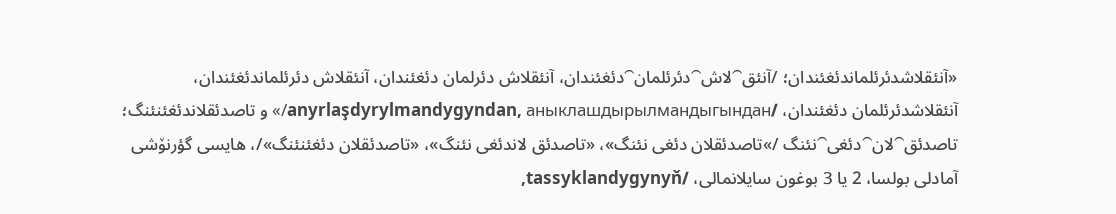«آنئقلاشدئرئلماندئغئندان؛ /آنئق⁀لاش⁀دئرئلمان⁀دئغئندان، آنئقلاش دئرلمان دئغئندان، آنئقلاش دئرئلماندئغئندان، آنئقلاشدئرئلمان دئغئندان، /anyrlaşdyrylmandygyndan, аныклашдырылмандыгындан/» و تاصدئقلاندئغئنئنگ؛ تاصدئق⁀لان⁀دئغی⁀نئنگ /»تاصدئقلان دئغی نئنگ»، «تاصدئق لاندئغی نئنگ»، «تاصدئقلان دئغئنئنگ»/، هایسی گؤرنوٚشی آمادلی بولسا، 2 یا 3 بوغون سایلانمالی، /tassyklandygynyň,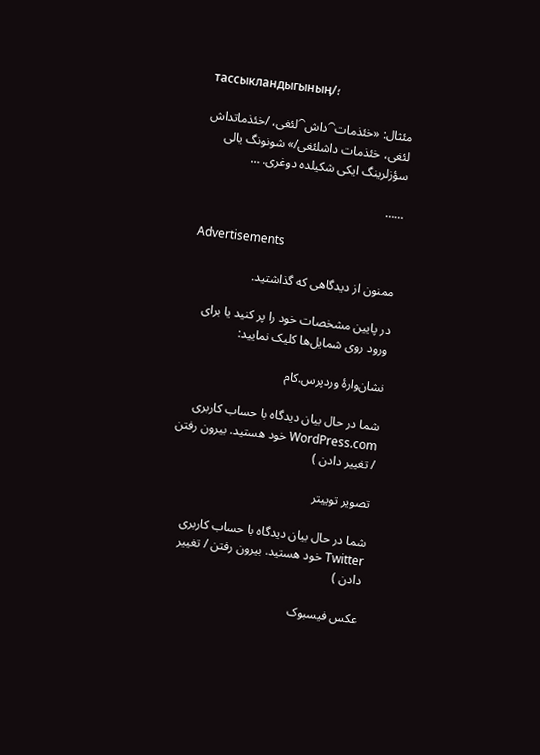тассыкландыгыныӊ/؛

مئثال: «خئذمات⁀داش⁀لئغی، /خئذماتداش لئغی، خئذمات داشلئغی/» شونونگ یالی سؤزلرینگ ایکی شکیلده دوغری. …

……

Advertisements

ممنون از دیدگاهی که گذاشتید.

در پایین مشخصات خود را پر کنید یا برای ورود روی شمایل‌ها کلیک نمایید:

نشان‌وارهٔ وردپرس.کام

شما در حال بیان دیدگاه با حساب کاربری WordPress.com خود هستید. بیرون رفتن / تغییر دادن )

تصویر توییتر

شما در حال بیان دیدگاه با حساب کاربری Twitter خود هستید. بیرون رفتن / تغییر دادن )

عکس فیسبوک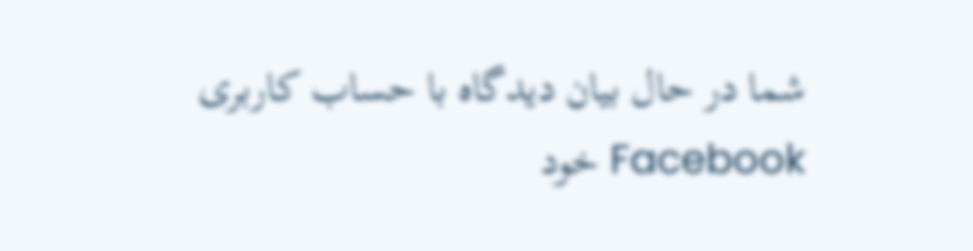شما در حال بیان دیدگاه با حساب کاربری Facebook خود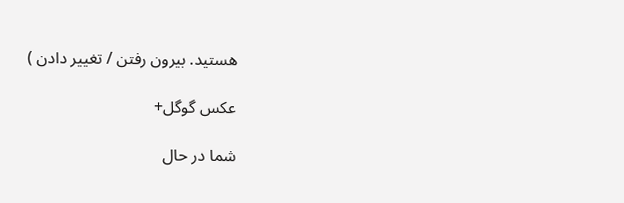هستید. بیرون رفتن / تغییر دادن )

عکس گوگل+

شما در حال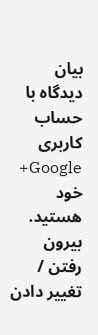بیان دیدگاه با حساب کاربری Google+ خود هستید. بیرون رفتن / تغییر دادن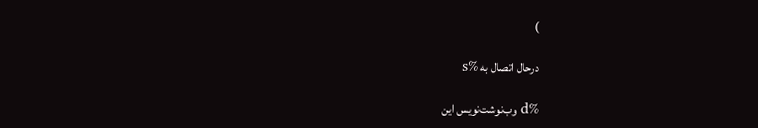)

درحال اتصال به %s

%d وب‌نوشت‌نویس این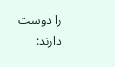را دوست دارند: